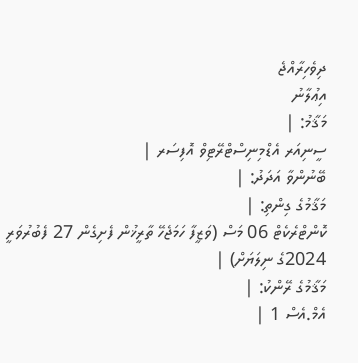ދިވެހިރާއްޖެ
އިޢުލާނު
މަޤާމު: |
ސީނިއަރ އެޑްމިނިސްޓްރޭޓިވް އޮފިސަރ |
ބޭނުންވާ އަދަދު: |
މަޤާމުގެ ގިންތި: |
ކޮންޓްރެކެޓް 06 މަސް (ވަޒީފާ ހަމަޖެހޭ ތާރީޚުން ފެށިގެން 27 ފެބުރުވަރީ 2024ގެ ނިލަޔަށް) |
މަޤާމުގެ ރޭންކު: |
އެމް.އެސް 1 |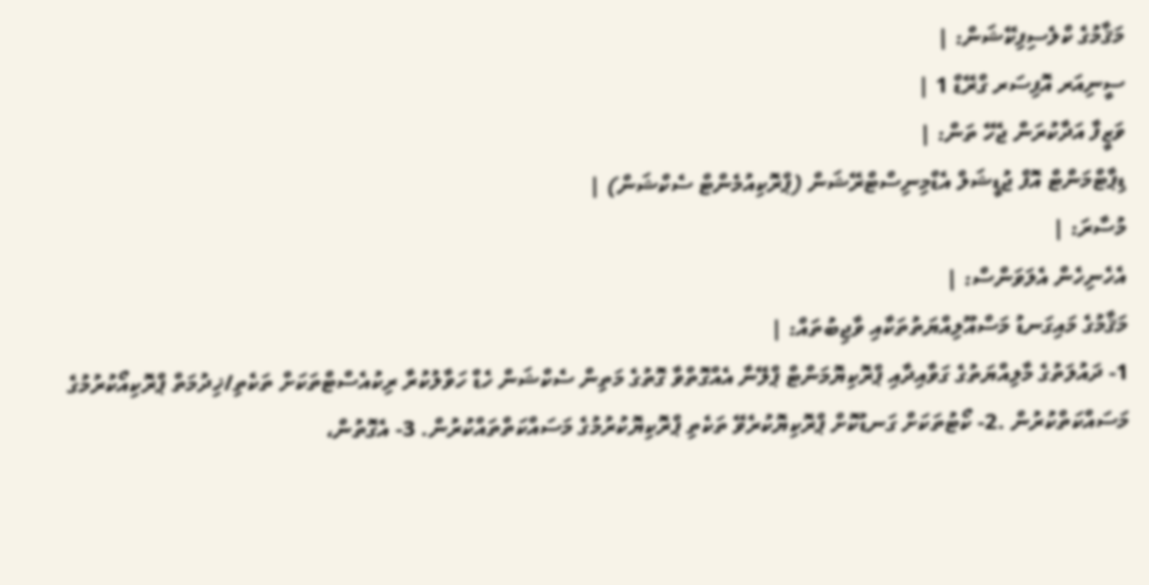މަޤާމުގެ ކްލެސިފިކޭޝަން: |
ސީނިއަރ އޮފިސަރ ގްރޭޑް 1 |
ވަޒީފާ އަދާކުރަން ޖެހޭ ތަން: |
ޑިޕާޓްމަންޓް އޮފް ޖުޑީޝަލް އެޑްމިނިސްޓްރޭޝަން (ޕްރޮކިއުމެންޓް ސެކްޝަން) |
މުސާރަ: |
އެހެނިހެން އެލަވަންސް: |
މަޤާމުގެ މައިގަނޑު މަސްއޫލިއްޔަތުތަކާއި ވާޖިބުތައް: |
1- ދައުލަތުގެ މާލިއްޔަތުގެ ގަވާއިދާއި ޕްރޮކިޔޮމަންޓް ޕްލޭނާ އެއްގޮތްވާ ގޮތުގެ މަތިން ސެކްޝަން ހެޑް ހަވާލުކުރާ ރިކުއެސްޓްތަކަށް ތަކެތި/ޚިދުމަތް ޕްރޮކިއޯކުރުމުގެ މަސައްކަތްކުރުން .2- ކޯޓުތަކަށް ގަނޑުކޮށް ޕްރޮކިޔޮކުރެވޭ ތަކެތި ޕްރޮކިޔޮކުރުމުގެ މަސައްކަތްތައްކުރުން. 3- އެގޮތުން،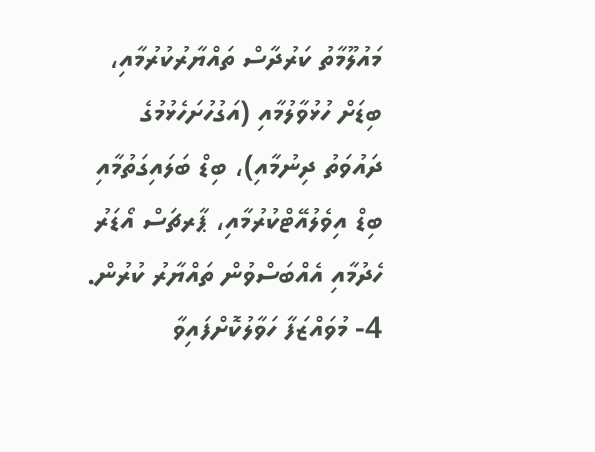މައުލޫމާތު ކަރުދާސް ތައްޔާރުކުރުމާއި، ބިޑަށް ހުޅުވާލުމާއި (އަގުހުށަހެޅުމުގެ ދައުވަތު ދިނުމާއި)، ބިޑް ބަލައިގަތުމާއި ބިޑް އިވެލުއޭޓްކުރުމާއި، ޕާރޗަސް އޯޑަރު ހެދުމާއި އެއްބަސްވުން ތައްޔާރު ކުރުން. 4- މުވައްޒަފާ ހަވާލުކޮށްފައިވާ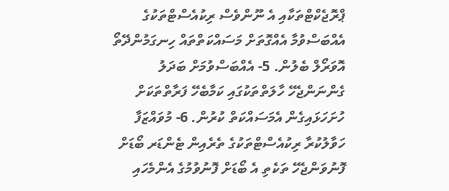ޕްރޮޖެކްޓްތަކާއި އެ ނޫންވެސް ރިކުއެސްޓްތަކުގެ އެއްބަސްވުމާ އެއްގޮތަށް މަސައްކަތްތައް ހިނގަމުންދޭތޯ އޮވަރޯލް ބެލުން. 5- އެއްބަސްވުމަށް ބަދަލު ގެންނަންޖެހޭ ހާލަތްތަކުގައި ކަމާބެހޭ ފަރާތްތަކަށް ހުށަހަޅައިގެން އެމަސައްކަތް ކުރުން. 6- މުވައްޒަފާ ހަވާލުކުރާ ރިކުއެސްޓްތަކުގެ ތެރެއިން ޓެންޑަރ ބޯޑަށް ފޮނުވަންޖެހޭ ތަކެތި އެ ބޯޑަށް ފޮނުވުމުގެ އެންމެހައި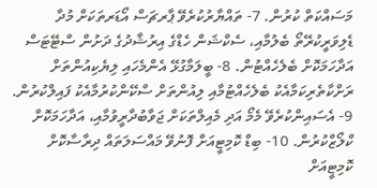މަސައްކަތް ކުރުން. 7- ތައްޔާރުކުރެވޭ ޕާރޗަސް އޯޑަރތަކަށް މުދާ ޑެލިވަރީކުރޭތޯ ބެލުމާއި، ސެކްޝަން ހެޑްގެ އިރުޝާދުގެ ދަށުން ސްޓޭޓަސް އަދާހަމަކޮށް ބެލެހެއްޓުން. 8- ބީލަމާގުޅޭ އެންމެހައި ލިޔެކިއުންތަށް ރަށްކާތެރިކަމާއެކު ބެލެހެއްޓުމާއި ލިއުންތަށް ސްކޭންކުރުމާއެކު ފައިލްކުރުން. 9- އެސައިންކުރެވޭ މެމޯ އަދި މެއިލްތަކަށް ޖަވާބުދާރީވުމާއި، އަދާހަމަކޮށް ކްލޯޒްކުރުން. 10- ބިޑް ކޮމިޓީއަށް ފޮނުވޭ މައްސަލަތައް ދިރާސާކޮށް ކޮމިޓީއަށް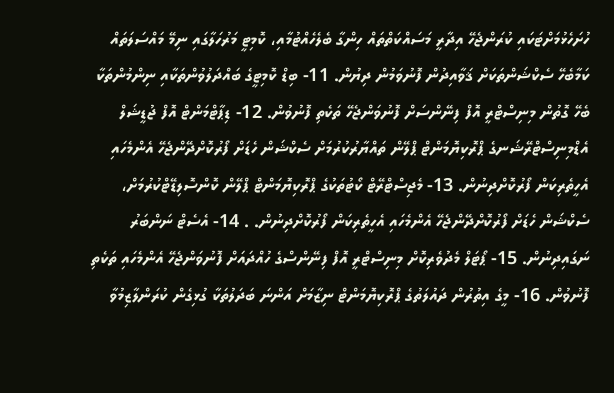ހުށަހެޅުމަށްޓަކައި ކުރަންޖެހޭ އިދާރީ މަސައްކަތްތައް ހިންގާ ބެލެހެއްޓުމާއި، ކޮމިޓީ މަރުހަލާގައި ނިމޭ މައްސަލަތައް ކަމާބެހޭ ސެކްޝަންތަކަށް ޤަވާއިދުން ފޮނުވަމުން ދިޔުން. 11- ބިޑް ކޮމިޓީގެ ބައްދަލުވުންތަކާއި ނިންމުންތަކާ ބެހޭ ގޮތުން މިނިސްޓްރީ އޮފް ފިނޭންސަށް ފޮނުވަންޖެހޭ ތަކެތި ފޮނުވުން. 12- ޑިޕާޓްމަންޓް އޮފް ޖުޑީޝަލް އެޑްމިނިސްޓްރޭޝަނގެ ޕްރޮކިޔޮމަންޓް ޕްލޭން ތައްޔާރުކުރުމަށް ސެކްޝަން ހެޑަށް ފޯރުކޮށްދޭންޖެހޭ އެންމެހައި އެހީތެރިކަން ފޯރުކޮށްދިނުން. 13- މެޖިސްޓްރޭޓް ކޯޓުތަކުގެ ޕްރޮކިޔޮމަންޓް ޕްލޭން ކޮންސޮލިޑޭޓްކުރުމަށް، ސެކްޝަން ހެޑަށް ފޯރުކޮށްދޭންޖެހޭ އެންމެހައި އެހީތެރިކަން ފޯރުކޮށްދިނުން. . 14- އެސެޓް ނަންބަރު ނަގައިދިނުން. 15- ޕޯޓަލް މެދުވެރިކޮށް މިނިސްޓްރީ އޮފް ފިނޭންސްގެ ހުއްދައަށް ފޮނުވަންޖެހޭ އެންމެހައި ތަކެތި ފޮނުވުން. 16- މީގެ އިތުރުން ދައުލަތުގެ ޕްރޮކިޔޮމަންޓް ނިޒާމަށް އަންނަ ބަދަލުތަކާ ގުޅިގެން ކުރަންލާޒިމުވާ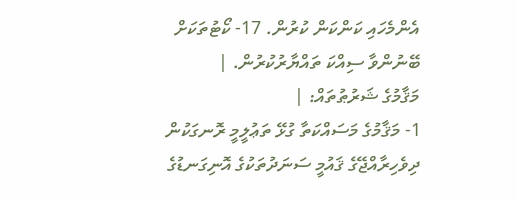އެންމެހައި ކަންކަން ކުރުން. 17- ކޯޓުތަކަށް ބޭނުންވާ ސިއްކަ ތައްޔާރުކުރުން. |
މަޤާމުގެ ޝަރުޠުތައް: |
1- މަޤާމުގެ މަސައްކަތާ ގުޅޭ ތަޢުލީމީ ރޮނގަކުން ދިވެހިރާއްޖޭގެ ޤައުމީ ސަނަދުތަކުގެ އޮނިގަނޑުގެ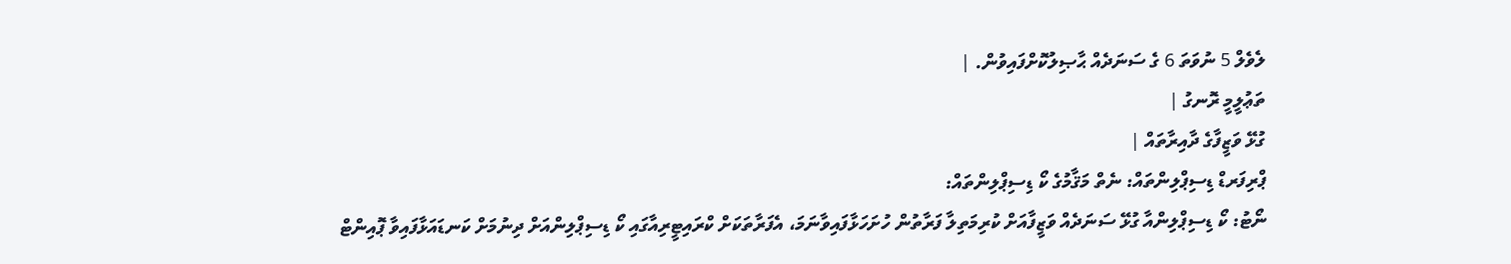ލެވެލް 5 ނުވަތަ 6 ގެ ސަނަދެއް ޙާޞިލުކޮށްފައިވުން. |
ތަޢުލީމީ ރޮނގު |
ގުޅޭ ވަޒީފާގެ ދާއިރާތައް |
ޕްރިފަރޑް ޑިސިޕްލިންތައް: ނެތް މަޤާމުގެ ކޯ ޑިސިޕްލިންތައް:
ނޯޓު: ކޯ ޑިސިޕްލިންއާ ގުޅޭ ސަނަދެއް ވަޒީފާއަށް ކުރިމަތިލާ ފަރާތުން ހުށަހަޅާފައިވާނަމަ، އެފަރާތަކަށް ކްރައިޓީރިއާގައި ކޯ ޑިސިޕްލިންއަށް ދިނުމަށް ކަނޑައަޅާފައިވާ ޕޮއިންޓް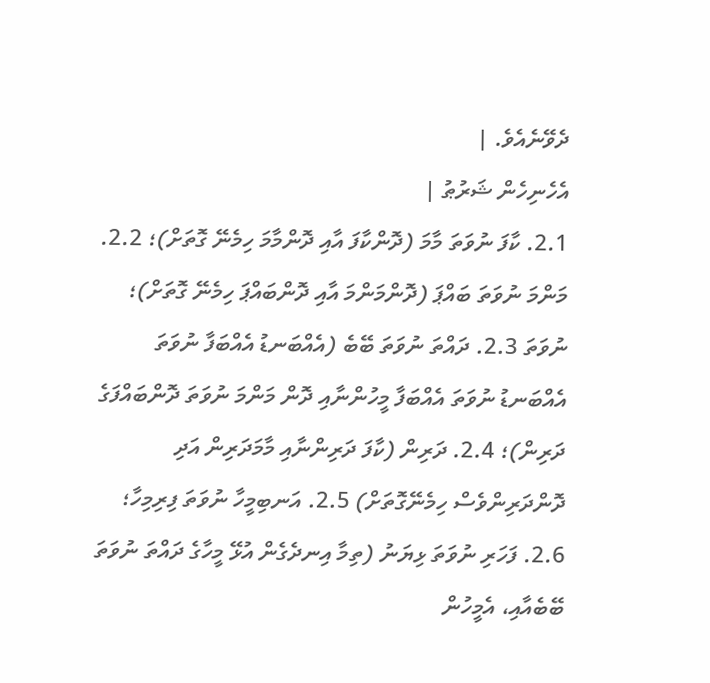ދެވޭނެއެވެ. |
އެހެނިހެން ޝަރުޠު |
2.1. ކާފަ ނުވަތަ މާމަ (ދޮންކާފަ އާއި ދޮންމާމަ ހިމެނޭ ގޮތަށް)؛ 2.2. މަންމަ ނުވަތަ ބައްޕަ (ދޮންމަންމަ އާއި ދޮންބައްޕަ ހިމެނޭ ގޮތަށް)؛ ނުވަތަ 2.3. ދައްތަ ނުވަތަ ބޭބެ (އެއްބަނޑު އެއްބަފާ ނުވަތަ އެއްބަނޑު ނުވަތަ އެއްބަފާ މީހުންނާއި ދޮން މަންމަ ނުވަތަ ދޮންބައްފަގެ ދަރިން)؛ 2.4. ދަރިން (ކާފަ ދަރިންނާއި މާމަދަރިން އަދި ދޮންދަރިންވެސް ހިމެނޭގޮތަށް) 2.5. އަނބިމީހާ ނުވަތަ ފިރިމިހާ؛ 2.6. ފަހަރި ނުވަތަ ޅިޔަނު (ތިމާ އިނދެގެން އުޅޭ މީހާގެ ދައްތަ ނުވަތަ ބޭބެއާއި، އެމީހުން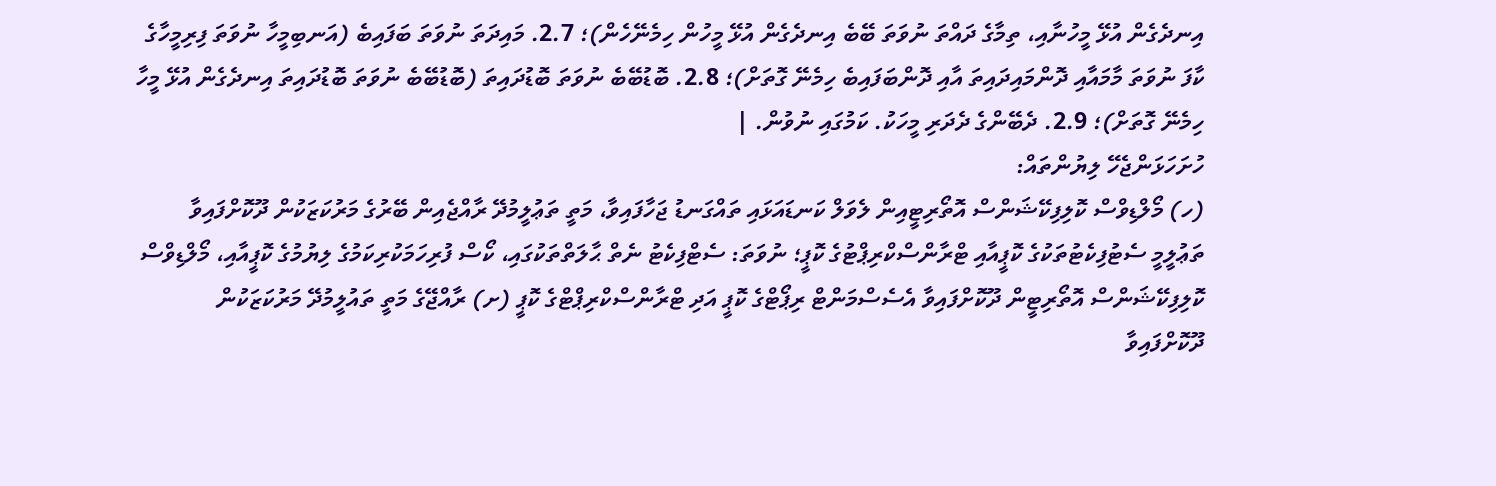އިނދެގެން އުޅޭ މީހުނާއި، ތިމާގެ ދައްތަ ނުވަތަ ބޭބެ އިނދެގެން އުޅޭ މީހުން ހިމެނޭހެން)؛ 2.7. މައިދަތަ ނުވަތަ ބަފައިބެ (އަނބިމީހާ ނުވަތަ ފިރިމީހާގެ ކާފަ ނުވަތަ މާމައާއި ދޮންމައިދައިތަ އާއި ދޮންބަފައިބެ ހިމެނޭ ގޮތަށް)؛ 2.8. ބޮޑުބޭބެ ނުވަތަ ބޮޑުދައިތަ (ބޮޑުބޭބެ ނުވަތަ ބޮޑުދައިތަ އިނދެގެން އުޅޭ މީހާ ހިމެނޭ ގޮތަށް)؛ 2.9. ދެބޭންގެ ދެދަރި މީހަކު. ކަމުގައި ނުވުން. |
ހުށަހަޅަންޖެހޭ ލިޔުންތައް:
(ހ) މޯލްޑިވްސް ކޮލިފިކޭޝަންސް އޮތޯރިޓީއިން ލެވަލް ކަނޑައަޅައި ތައްގަނޑު ޖަހާފައިވާ، މަތީ ތަޢުލީމުދޭ ރާއްޖެއިން ބޭރުގެ މަރުކަޒަކުން ދޫކޮށްފައިވާ ތަޢުލީމީ ސެޓުފިކެޓުތަކުގެ ކޮޕީއާއި ޓްރާންސްކްރިޕްޓުގެ ކޮޕީ؛ ނުވަތަ: ސެޓްފިކެޓު ނެތް ޙާލަތްތަކުގައި، ކޯސް ފުރިހަމަކުރިކަމުގެ ލިޔުމުގެ ކޮޕީއާއި، މޯލްޑިވްސް ކޮލިފިކޭޝަންސް އޮތޯރިޓީން ދޫކޮށްފައިވާ އެސެސްމަންޓް ރިޕޯޓްގެ ކޮޕީ އަދި ޓްރާންސްކްރިޕްޓްގެ ކޮޕީ (ށ) ރާއްޖޭގެ މަތީ ތައުލީމުދޭ މަރުކަޒަކުން ދޫކޮށްފައިވާ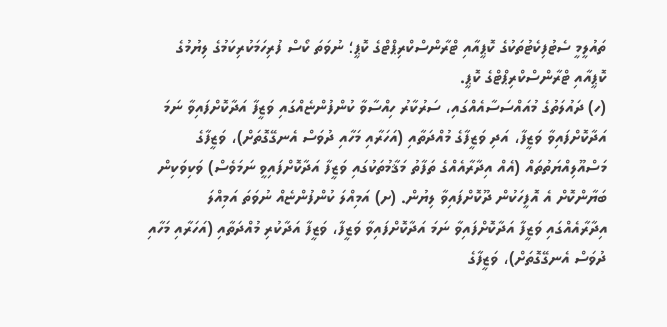ތައުލީމީ ސެޓުފިކެޓުތަކުގެ ކޮޕީއާއި ޓްރާންސްކްރިޕްޓްގެ ކޮޕީ؛ ނުވަތަ ކޯސް ފުރިހަމަކުރިކަމުގެ ލިޔުމުގެ ކޮޕީއާއި ޓްރާންސްކްރިޕްޓްގެ ކޮޕީ.
(ހ) ދައުލަތުގެ މުއައްސަސާއެއްގައި، ސަރުކާރު ހިއްސާވާ ކުންފުންޏެއްގައި ވަޒީފާ އަދާކޮށްފައިވާ ނަމަ އަދާކޮށްފައިވާ ވަޒީފާ، އަދި ވަޒީފާގެ މުއްދަތާއި (އަހަރާއި މަހާއި ދުވަސް އެނގޭގޮތަށް)، ވަޒީފާގެ މަސްއޫލިއްޔަތުތައް (އެއް އިދާރާއެއްގެ ތަފާތު މަޤާމުތަކުގައި ވަޒީފާ އަދާކޮށްފައިވީ ނަމަވެސް) ވަކިވަކިން ބަޔާންކޮށް އެ އޮފީހަކުން ދޫކޮށްފައިވާ ލިޔުން. (ށ) އަމިއްލަ ކުންފުންޏެއް ނުވަތަ އަމިއްލަ އިދާރާއެއްގައި ވަޒީފާ އަދާކޮށްފައިވާ ނަމަ އަދާކޮށްފައިވާ ވަޒީފާ، ވަޒީފާ އަދާކުރި މުއްދަތާއި (އަހަރާއި މަހާއި ދުވަސް އެނގޭގޮތަށް)، ވަޒީފާގެ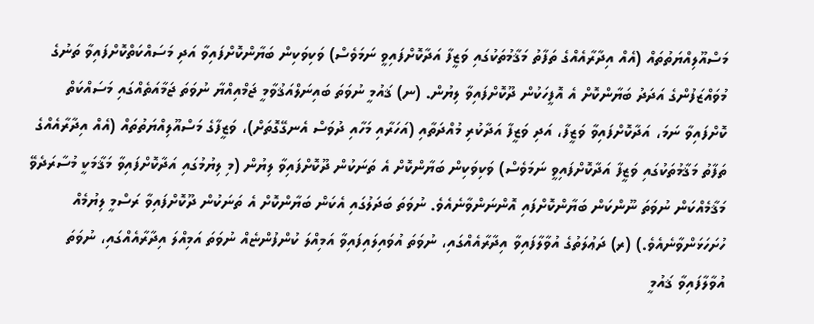މަސްއޫލިއްޔަތުތައް (އެއް އިދާރާއެއްގެ ތަފާތު މަޤާމުތަކުގައި ވަޒީފާ އަދާކޮށްފައިވީ ނަމަވެސް) ވަކިވަކިން ބަޔާންކޮށްފައިވާ އަދި މަސައްކަތްކޮށްފައިވާ ތަނުގެ މުވައްޒަފުންގެ އަދަދު ބަޔާންކޮށް އެ އޮފީހަކުން ދޫކޮށްފައިވާ ލިޔުން. (ނ) ޤައުމީ ނުވަތަ ބައިނަލްއަޤުވާމީ ޖަމްއިއްޔާ ނުވަތަ ޖަމާއަތެއްގައި މަސައްކަތް ކޮށްފައިވާ ނަމަ، އަދާކޮށްފައިވާ ވަޒީފާ، އަދި ވަޒީފާ އަދާކުރި މުއްދަތާއި (އަހަރާއި މަހާއި ދުވަސް އެނގޭގޮތަށް)، ވަޒީފާގެ މަސްއޫލިއްޔަތުތައް (އެއް އިދާރާއެއްގެ ތަފާތު މަޤާމުތަކުގައި ވަޒީފާ އަދާކޮށްފައިވީ ނަމަވެސް) ވަކިވަކިން ބަޔާންކޮށް އެ ތަނަކުން ދޫކޮށްފައިވާ ލިޔުން (މި ލިޔުމުގައި އަދާކޮށްފައިވާ މަޤާމަކީ މުސާރަދެވޭ މަޤާމެއްކަން ނުވަތަ ނޫންކަން ބަޔާންކޮށްފައި އޮންނަންވާނެއެވެ. ނުވަތަ ބަދަލުގައި އެކަން ބަޔާންކޮށް އެ ތަނަކުން ދޫކޮށްފައިވާ ރަސްމީ ލިޔުމެއް ހުށަހަޅަންވާނެއެވެ.) (ރ) ދަޢުލަތުގެ އުވާލާފައިވާ އިދާރާއެއްގައި، ނުވަތަ އުވައިލައިފައިވާ އަމިއްލަ ކުންފުންޏެއް ނުވަތަ އަމިއްލަ އިދާރާއެއްގައި، ނުވަތަ އުވާލާފައިވާ ޤައުމީ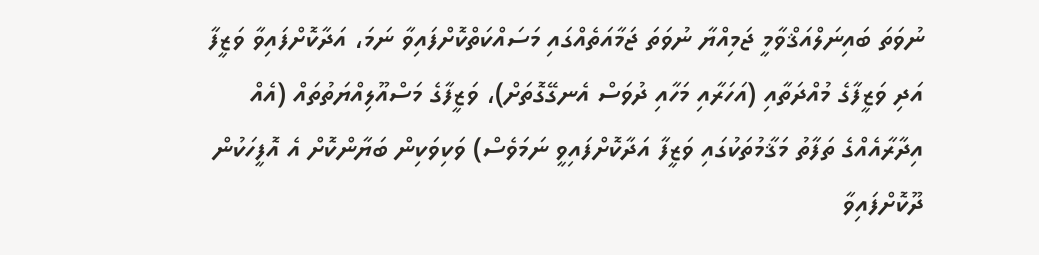ނުވަތަ ބައިނަލްއަޤްވާމީ ޖަމިއްޔާ ނުވަތަ ޖަމާއަތެއްގައި މަސައްކަތްކޮށްފައިވާ ނަމަ، އަދާކޮށްފައިވާ ވަޒީފާ އަދި ވަޒީފާގެ މުއްދަތާއި (އަހަރާއި މަހާއި ދުވަސް އެނގޭގޮތަށް)، ވަޒީފާގެ މަސްއޫލިއްޔަތުތައް (އެއް އިދާރާއެއްގެ ތަފާތު މަޤާމުތަކުގައި ވަޒީފާ އަދާކޮށްފައިވީ ނަމަވެސް) ވަކިވަކިން ބަޔާންކޮށް އެ އޮފީހަކުން ދޫކޮށްފައިވާ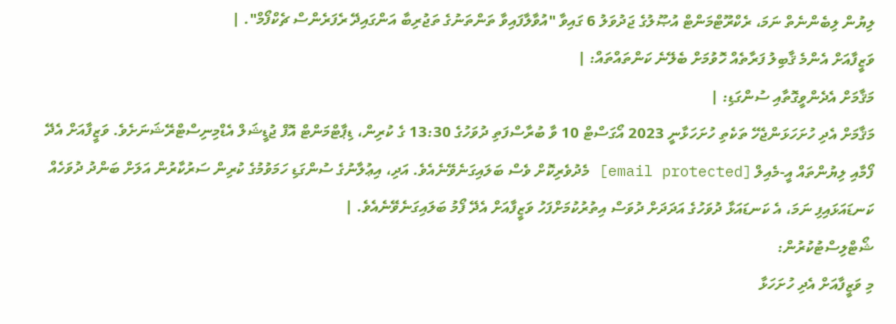ލިޔުން ލިބެންނެތް ނަމަ، ރެކްރޫޓްމަންޓް އުޞޫލުގެ ޖަދުވަލު 6 ގައިވާ "އުވާލާފައިވާ ތަންތަނުގެ ތަޖުރިބާ އަންގައިދޭ ރެފަރެންސް ޗެކްފޯމް". |
ވަޒީފާއަށް އެންމެ ޤާބިލު ފަރާތެއް ހޮވުމަށް ބެލޭނެ ކަންތައްތައް: |
މަޤާމަށް އެދެންވީގޮތާއި ސުންގަޑި: |
މަޤާމަށް އެދި ހުށަހަޅަންޖެހޭ ތަކެތި ހުށަހަޅާނީ 2023 އޯގަސްޓް 10 ވާ ބުރާސްފަތި ދުވަހުގެ 13:30 ގެ ކުރިން، ޑިޕާޓްމަންޓް އޮފް ޖުޑީޝަލް އެޑްމިނިސްޓްރޭޝަނަށެވެ. ވަޒީފާއަށް އެދޭ ފޯމާއި ލިޔުންތައް އީ-މެއިލް [email protected] މެދުވެރިކޮށް ވެސް ބަލައިގަނެވޭނެއެވެ. އަދި، އިޢުލާނުގެ ސުންގަޑި ހަމަވުމުގެ ކުރިން ސަރުކާރުން އަލަށް ބަންދު ދުވަހެއް ކަނޑައަޅައިފި ނަމަ، އެ ކަނޑައަޅާ ދުވަހުގެ އަދަދަށް ދުވަސް އިތުރުކުމަށްފަހު ވަޒީފާއަށް އެދޭ ފޯމު ބަލައިގަނެވޭނެއެވެ. |
ޝޯޓްލިސްޓުކުރުން:
މި ވަޒީފާއަށް އެދި ހުށަހަޅާ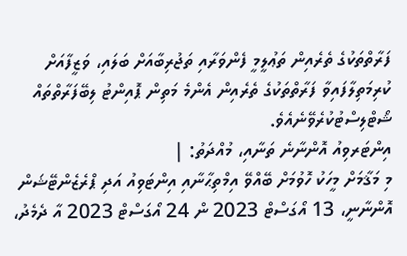ފަރާތްތަކުގެ ތެރެއިން ތަޢުލީމީ ފެންވަރާއި ތަޖުރިބާއަށް ބަލައި، ވަޒީފާއަށް ކުރިމަތިލާފައިވާ ފަރާތްތަކުގެ ތެރެއިން އެންމެ މަތިން ޕޮއިންޓު ލިބޭފަރާތްތައް ޝޯޓްލިސްޓުކުރެވޭނެއެވެ.
އިންޓަރވިއު އޮންނާނެ ތަނާއި، މުއްދަތު: |
މި މަޤާމަށް މީހަކު ހޮވުމަށް ބޭއްވޭ އިމްތިޙާނާއި އިންޓަވިއު އަދި ޕްރެޒެންޓޭޝަން އޮންނާނީ، 13 އޯގަސްޓް 2023 ން 24 އޯގަސްޓް 2023 އާ ދެމެދު،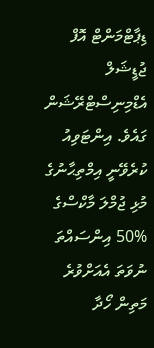ޑިޕާޓްމަންޓް އޮފް ޖުޑީޝަލް އެޑްމިނިސްޓްރޭޝަން ގައެވެ. އިންޓަވިއު ކުރެވޭނީ އިމްތިޙާނުގެ މުޅި ޖުމްލަ މާކްސްގެ %50 އިންސައްތަ ނުވަތަ އެއަށްވުރެ މަތިން ހޯދާ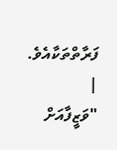ފަރާތްތަކާއެވެ. |
"ވަޒީފާއަށް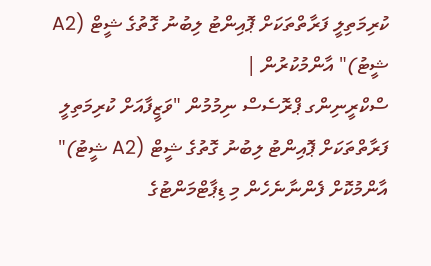ކުރިމަތިލީ ފަރާތްތަކަށް ޕޮއިންޓު ލިބުނު ގޮތުގެ ޝީޓް (A2 ޝީޓު)" އާންމުކުރުން |
ސްކްރީނިންގ ޕްރޮސެސް ނިމުމުން "ވަޒީފާއަށް ކުރިމަތިލީ ފަރާތްތަކަށް ޕޮއިންޓު ލިބުނު ގޮތުގެ ޝީޓް (A2 ޝީޓު)" އާންމުކޮށް ފެންނާނެހެން މި ޑިޕާޓްމަންޓުގެ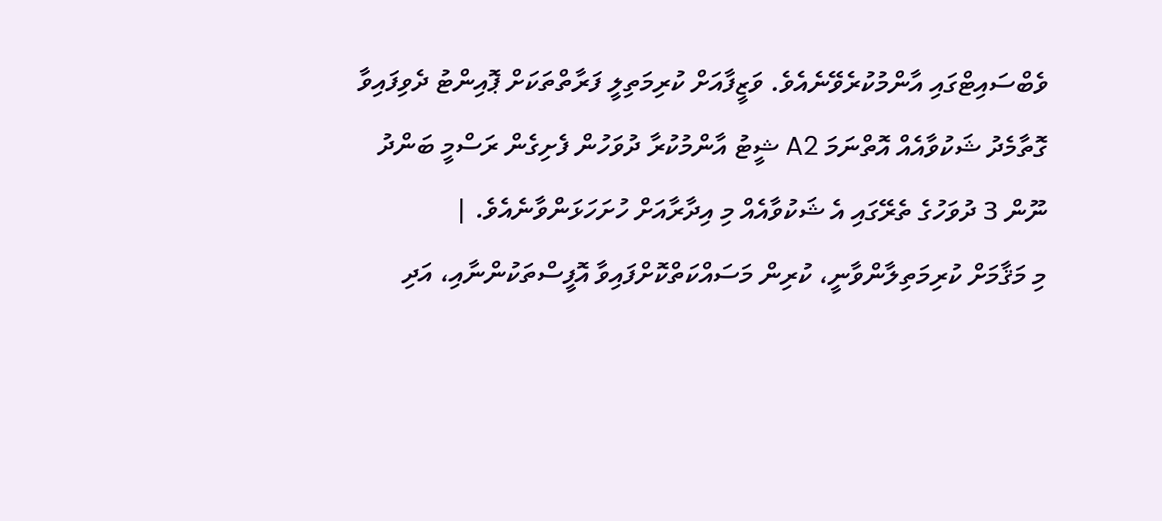ވެބްސައިޓްގައި އާންމުކުރެވޭނެއެވެ. ވަޒީފާއަށް ކުރިމަތިލީ ފަރާތްތަކަށް ޕޮއިންޓު ދެވިފައިވާ ގޮތާމެދު ޝަކުވާއެއް އޮތްނަމަ A2 ޝީޓު އާންމުކުރާ ދުވަހުން ފެށިގެން ރަސްމީ ބަންދު ނޫން 3 ދުވަހުގެ ތެރޭގައި އެ ޝަކުވާއެއް މި އިދާރާއަށް ހުށަހަޅަންވާނެއެވެ. |
މި މަޤާމަށް ކުރިމަތިލާންވާނީ، ކުރިން މަސައްކަތްކޮށްފައިވާ އޮފީސްތަކުންނާއި، އަދި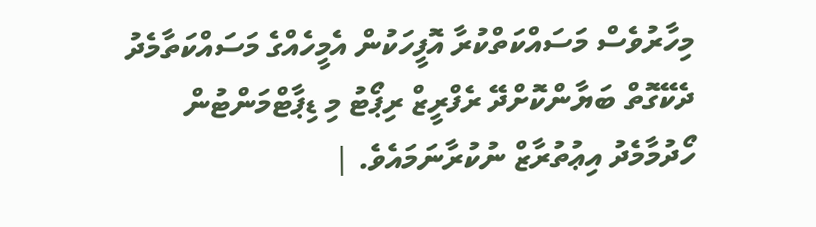މިހާރުވެސް މަސައްކަތްކުރާ އޮފީހަކުން އެމީހެއްގެ މަސައްކަތާމެދު ދެކޭގޮތް ބަޔާންކޮށްދޭ ރެފްރީޒް ރިޕޯޓު މި ޑިޕާޓްމަންޓުން ހޯދުމާމެދު އިޢުތުރާޒް ނުކުރާނަމައެވެ. |